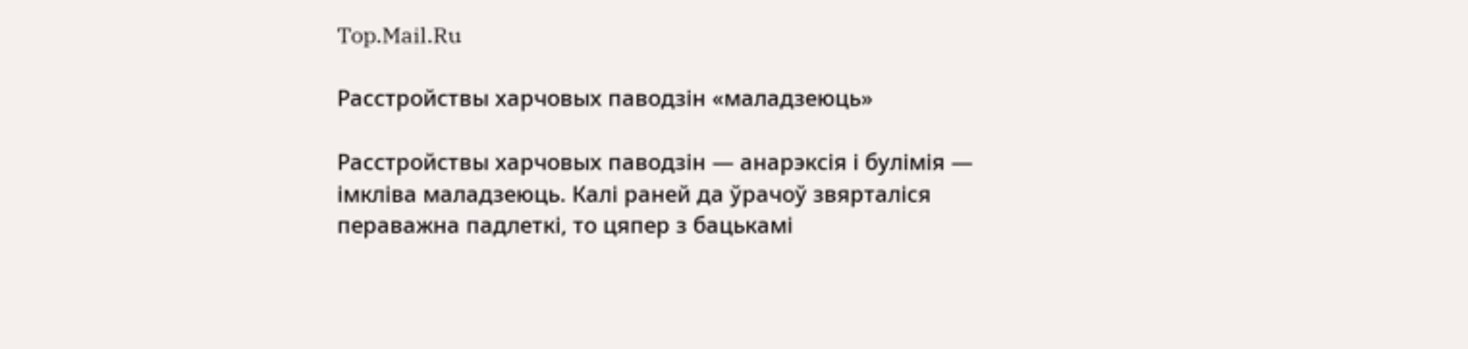Top.Mail.Ru

Расстройствы харчовых паводзін «маладзеюць»

Расстройствы харчовых паводзін — анарэксія і булімія — імкліва маладзеюць. Калі раней да ўрачоў звярталіся пераважна падлеткі, то цяпер з бацькамі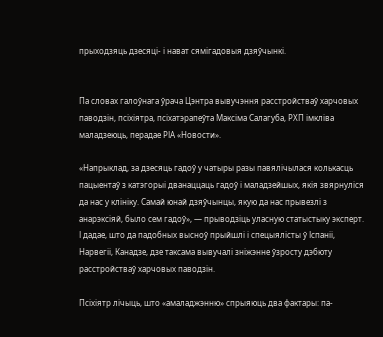прыходзяць дзесяці- і нават сямігадовыя дзяўчынкі.


Па словах галоўнага ўрача Цэнтра вывучэння расстройстваў харчовых паводзін, псіхіятра, псіхатэрапеўта Максіма Салагуба, РХП імкліва маладзеюць, перадае РІА «Новости».

«Напрыклад, за дзесяць гадоў у чатыры разы павялічылася колькасць пацыентаў з катэгорыі дванаццаць гадоў і маладзейшых, якія звярнуліся да нас у клініку. Самай юнай дзяўчынцы, якую да нас прывезлі з анарэксіяй, было сем гадоў», — прыводзіць уласную статыстыку эксперт. І дадае, што да падобных высноў прыйшлі і спецыялісты ў Іспаніі, Нарвегіі, Канадзе, дзе таксама вывучалі зніжэнне ўзросту дэбюту расстройстваў харчовых паводзін.

Псіхіятр лічыць, што «амаладжэнню» спрыяюць два фактары: па-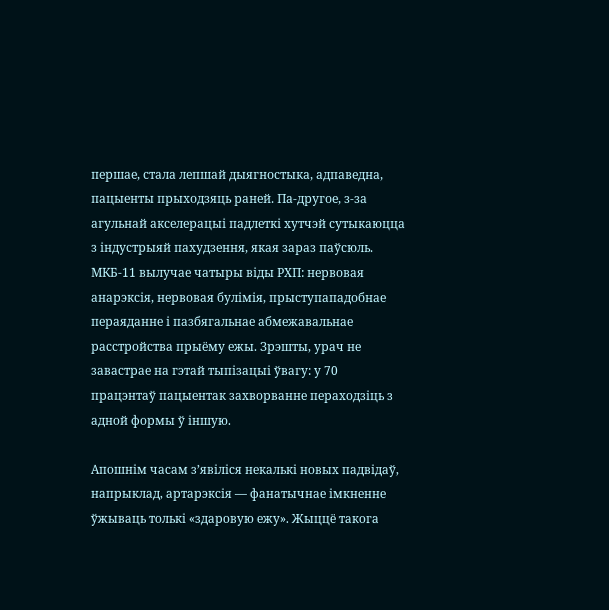першае, стала лепшай дыягностыка, адпаведна, пацыенты прыходзяць раней. Па-другое, з-за агульнай акселерацыі падлеткі хутчэй сутыкаюцца з індустрыяй пахудзення, якая зараз паўсюль.
МКБ-11 вылучае чатыры віды РХП: нервовая анарэксія, нервовая булімія, прыступападобнае пераяданне і пазбягальнае абмежавальнае расстройства прыёму ежы. Зрэшты, урач не завастрае на гэтай тыпізацыі ўвагу: у 70 працэнтаў пацыентак захворванне пераходзіць з адной формы ў іншую.

Апошнім часам з’явіліся некалькі новых падвідаў, напрыклад, артарэксія — фанатычнае імкненне ўжываць толькі «здаровую ежу». Жыццё такога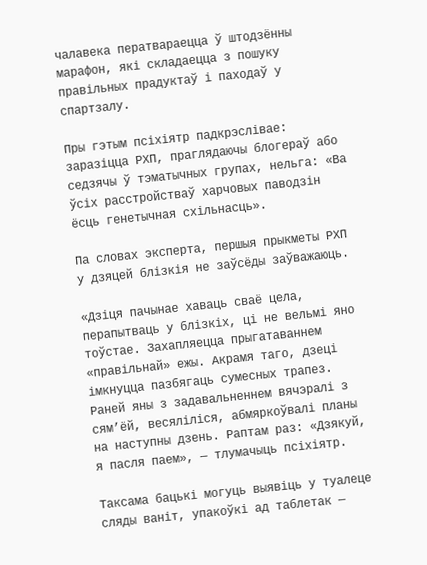чалавека ператвараецца ў штодзённы марафон, які складаецца з пошуку правільных прадуктаў і паходаў у спартзалу.

Пры гэтым псіхіятр падкрэслівае: заразіцца РХП, праглядаючы блогераў або седзячы ў тэматычных групах, нельга: «Ва ўсіх расстройстваў харчовых паводзін ёсць генетычная схільнасць».

Па словах эксперта, першыя прыкметы РХП у дзяцей блізкія не заўсёды заўважаюць.

«Дзіця пачынае хаваць сваё цела, перапытваць у блізкіх, ці не вельмі яно тоўстае. Захапляецца прыгатаваннем «правільнай» ежы. Акрамя таго, дзеці імкнуцца пазбягаць сумесных трапез. Раней яны з задавальненнем вячэралі з сям’ёй, весяліліся, абмяркоўвалі планы на наступны дзень. Раптам раз: «Дзякуй, я пасля паем», — тлумачыць псіхіятр.

Таксама бацькі могуць выявіць у туалеце сляды ваніт, упакоўкі ад таблетак —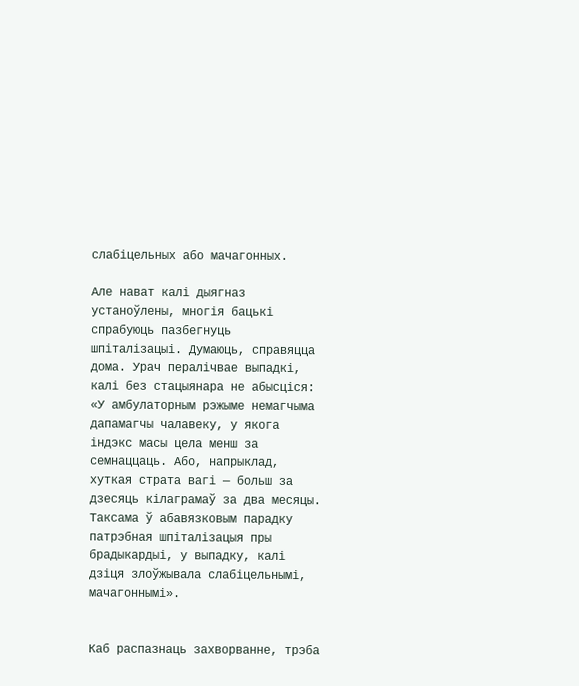слабіцельных або мачагонных.

Але нават калі дыягназ устаноўлены, многія бацькі спрабуюць пазбегнуць шпіталізацыі. Думаюць, справяцца дома. Урач пералічвае выпадкі, калі без стацыянара не абысціся:
«У амбулаторным рэжыме немагчыма дапамагчы чалавеку, у якога індэкс масы цела менш за семнаццаць. Або, напрыклад, хуткая страта вагі — больш за дзесяць кілаграмаў за два месяцы. Таксама ў абавязковым парадку патрэбная шпіталізацыя пры брадыкардыі, у выпадку, калі дзіця злоўжывала слабіцельнымі, мачагоннымі».


Каб распазнаць захворванне, трэба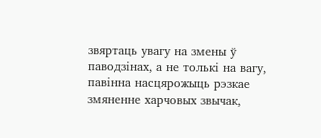звяртаць увагу на змены ў паводзінах, а не толькі на вагу, павінна насцярожыць рэзкае змяненне харчовых звычак,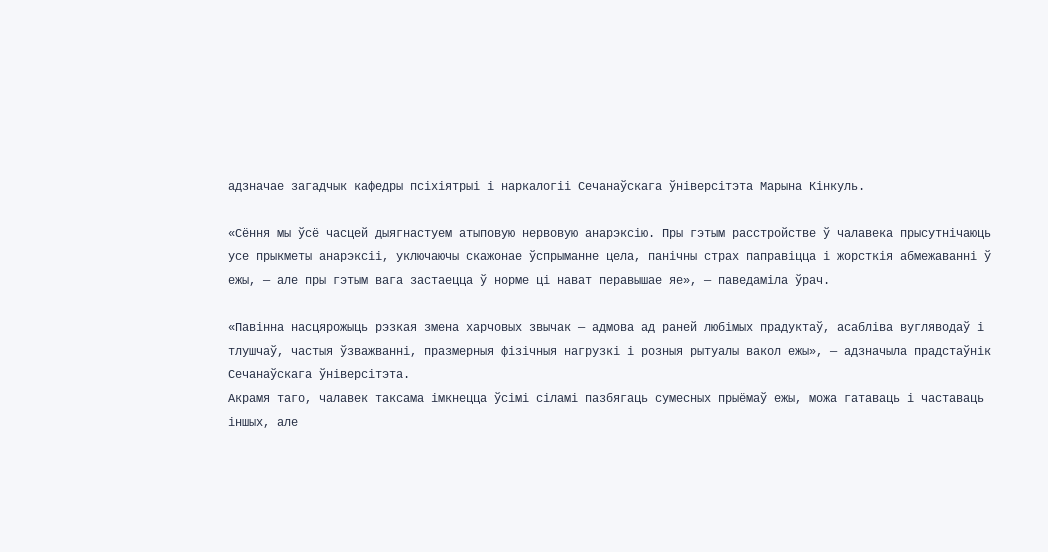адзначае загадчык кафедры псіхіятрыі і наркалогіі Сечанаўскага ўніверсітэта Марына Кінкуль.

«Сёння мы ўсё часцей дыягнастуем атыповую нервовую анарэксію. Пры гэтым расстройстве ў чалавека прысутнічаюць усе прыкметы анарэксіі, уключаючы скажонае ўспрыманне цела, панічны страх паправіцца і жорсткія абмежаванні ў ежы, — але пры гэтым вага застаецца ў норме ці нават перавышае яе», — паведаміла ўрач.

«Павінна насцярожыць рэзкая змена харчовых звычак — адмова ад раней любімых прадуктаў, асабліва вугляводаў і тлушчаў, частыя ўзважванні, празмерныя фізічныя нагрузкі і розныя рытуалы вакол ежы», — адзначыла прадстаўнік Сечанаўскага ўніверсітэта.
Акрамя таго, чалавек таксама імкнецца ўсімі сіламі пазбягаць сумесных прыёмаў ежы, можа гатаваць і частаваць іншых, але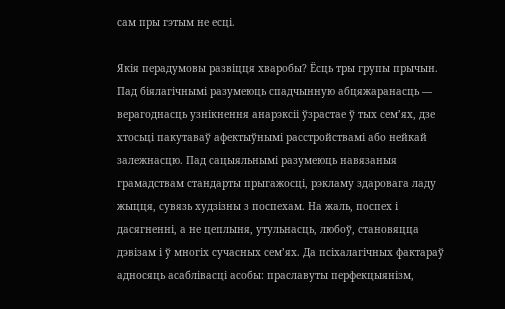сам пры гэтым не есці.

Якія перадумовы развіцця хваробы? Ёсць тры групы прычын. Пад біялагічнымі разумеюць спадчынную абцяжаранасць — верагоднасць узнікнення анарэксіі ўзрастае ў тых сем’ях, дзе хтосьці пакутаваў афектыўнымі расстройствамі або нейкай залежнасцю. Пад сацыяльнымі разумеюць навязаныя грамадствам стандарты прыгажосці, рэкламу здаровага ладу жыцця, сувязь худзізны з поспехам. На жаль, поспех і дасягненні, а не цеплыня, утульнасць, любоў, становяцца дэвізам і ў многіх сучасных сем’ях. Да псіхалагічных фактараў адносяць асаблівасці асобы: праславуты перфекцыянізм,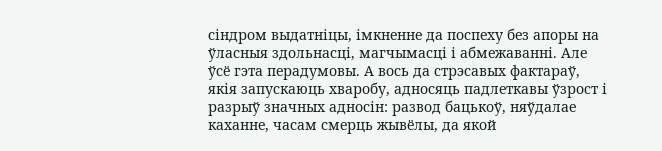сіндром выдатніцы, імкненне да поспеху без апоры на ўласныя здольнасці, магчымасці і абмежаванні. Але ўсё гэта перадумовы. А вось да стрэсавых фактараў, якія запускаюць хваробу, адносяць падлеткавы ўзрост і разрыў значных адносін: развод бацькоў, няўдалае каханне, часам смерць жывёлы, да якой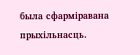была сфарміравана прыхільнасць.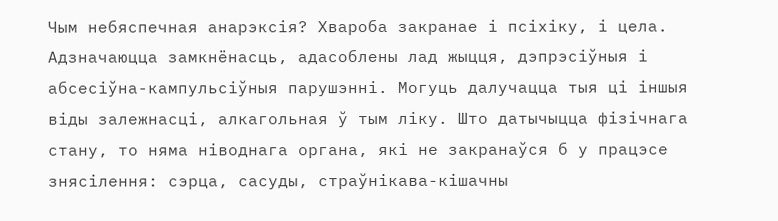Чым небяспечная анарэксія? Хвароба закранае і псіхіку, і цела. Адзначаюцца замкнёнасць, адасоблены лад жыцця, дэпрэсіўныя і абсесіўна-кампульсіўныя парушэнні. Могуць далучацца тыя ці іншыя віды залежнасці, алкагольная ў тым ліку. Што датычыцца фізічнага стану, то няма ніводнага органа, які не закранаўся б у працэсе знясілення: сэрца, сасуды, страўнікава-кішачны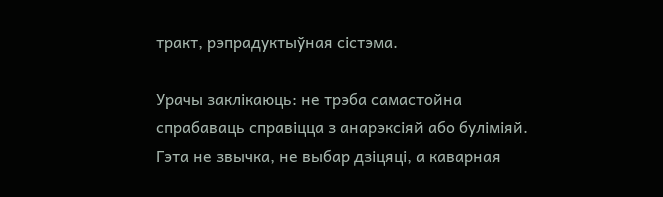тракт, рэпрадуктыўная сістэма.

Урачы заклікаюць: не трэба самастойна спрабаваць справіцца з анарэксіяй або буліміяй. Гэта не звычка, не выбар дзіцяці, а каварная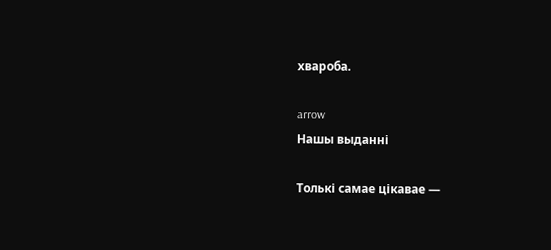хвароба.

arrow
Нашы выданні

Толькі самае цікавае —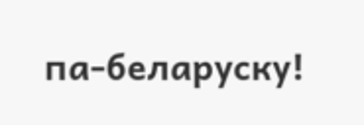па-беларуску!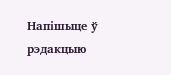Напішыце ў рэдакцыю